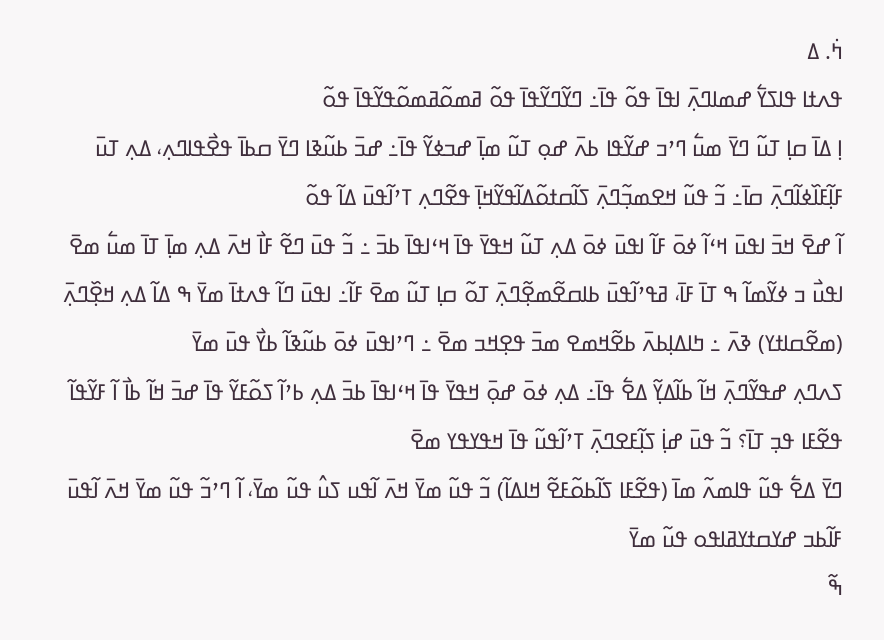ߤ߭. ߡ
ߟߍߙߊ ߟߊߖߌ߱ ߝߘߊߣߍ߲߫ ߊߟߊ߫ ߟߋ߬ ߟߊ߫߸ ߣߌ߬ߣߌ߬ߟߊ߫ ߟߋ߬ ߥߘߋ߬ߥߘߋ߬ߟߌ߬ߟߊ߫ ߟߋ߬
ߊ߲ ߡߊ߫ ߛߊ߲ ߠߎ߬ ߣߌ߫ ߘߎ߱ ߣߴߏ ߝߌ߬ߟߊ ߕߍ߫ ߝߋ߲ ߠߎ߬ ߘߊ߲߫ ߝߏߦߌ߬ ߟߊ߫߸ ߝߏ߫ ߕߎ߬ߢߊ ߣߌ߫ ߛߕߊ߫ ߟߐ߯ߟߊߣߍ߲، ߡߍ߲ ߠߎ߫ ߓߊ߲߬ߓߊ߰ߦߊ߬ߣߍ߲߫ ߛߊ߫߸ ߏ߬ ߟߎ߬ ߞߐߘߏ߲߬ߣߍ߲߫ ߖߊ߬ߛߙߋ߬ߡߊ߬ߟߌ߬ߞߊ߲߫ ߟߐ߬ߣߍ߲ ߠߴߊ߬ߟߎ߫ ߡߊ߬ ߟߋ߬
ߊ߬ ߝߐ߫ ߞߏ߫ ߊߟߎ߫ ߞߵߊ߬ ߦߋ߫ ߓߊ߬ ߊߟߎ߫ ߦߋ߫ ߡߍ߲ ߠߎ߬ ߞߟߌ߫ ߟߊ߫ ߞߵߊߟߊ߫ ߕߏ߫ ߸ ߏ߬ ߟߎ߫ ߣߐ߬ ߓߊ߯ ߞߍ߫ ߡߍ߲ ߘߊ߲߫ ߠߊ߫ ߘߎ߱ ߘߐ߫ ߊߟߎ߯ ߏ ߦߌ߬ߘߊ߬ ߒ ߠߊ߫ ߓߊ߫، ߥߟߴߊ߬ߟߎ߫ ߕߊߛߐ߬ߘߐ߲߬ߣߍ߲߫ ߠߋ߬ ߛߊ߲ ߠߎ߬ ߘߐ߫ ߓߊ߬߸ ߊߟߎ߫ ߣߊ߬ ߟߍߙߊ߫ ߘߌ߫ ߒ ߡߊ߬ ߡߍ߲ ߞߐ߲߰ߣߍ߲߫ (ߘߐ߬ߛߊߙߌ) ߢߍ߫ ߸ ߤߊߡߊ߲ߕߍ߫ ߕߐ߬ߞߘߐ ߘߏ߫ ߟߐ߲ߞߏ ߘߐ߫ ߸ ߣߴߊߟߎ߫ ߦߋ߫ ߕߎ߬ߢߊ߬ ߕߌ߯ ߟߎ߫ ߘߌ߫
ߖߍߣߍ߲ ߝߟߌ߬ߣߍ߲߫ ߞߊ߬ ߕߊ߬ߡߌ߲߬ ߡߐ߱ ߟߊ߫߸ ߡߍ߲ ߦߋ߫ ߝߋ߲߫ ߞߟߌ߫ ߟߊ߫ ߞߵߊߟߊ߫ ߕߏ߫ ߡߍ߲ ߕߴߊ߬ ߖߋ߬ߓߌ߬ ߟߊ߫ ߝߏ߫ ߞߊ߬ ߕߊ߯ ߊ߬ ߓߌ߬ߟߊ߬ ߟߐ߬ߓߊ ߟߏ߲ ߠߊ߫؟ ߏ߬ ߟߎ߫ ߝߊ߲߭ ߖߊ߲߬ߓߐߣߍ߲߫ ߠߴߊ߬ߟߎ߬ ߟߊ߫ ߞߟߌߟߌ ߘߐ߫
ߣߌ߫ ߡߐ߱ ߟߎ߬ ߟߊߘߍ߬ ߘߊ߫ (ߟߐ߬ߓߊ ߖߊ߬ߕߋ߬ߓߐ߬ ߞߊߡߊ߬) ߏ߬ ߟߎ߬ ߘߌ߫ ߞߍ߫ ߊ߬ߟߎ ߖߎ߮ ߟߎ߬ ߘߌ߫، ߊ߬ ߣߴߏ߬ ߟߎ߬ ߘߌ߫ ߞߍ߫ ߊ߬ߟߎ߫ ߓߊ߬ߕߏ ߝߌߛߙߌߥߊߟߋ ߟߎ߬ ߘߌ߫
ߒ߬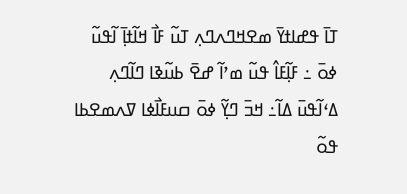ߠߊ߫ ߟߝߊߙߌ߫ ߘߐߞߣߍߣߍ߲ ߠߎ߬ ߓߊ߯ ߞߊ߬ߙߊ߲߫ ߊ߬ߟߎ߬ ߦߋ߫ ߸ ߓߊ߲߬ߓߊ߮ ߟߎ߬ ߘߴߊ߬ ߝߐ߫ ߕߎ߬ߢߊ ߣߊ߬ߣߍ߲ ߡߵߊ߬ߟߎ߫ ߡߊ߬߸ ߞߏ߫ ߣߌ߲߬ ߦߋ߫ ߛߎߓߊ߯ߦߊ ߜߍߘߐߕߊ ߟߋ߬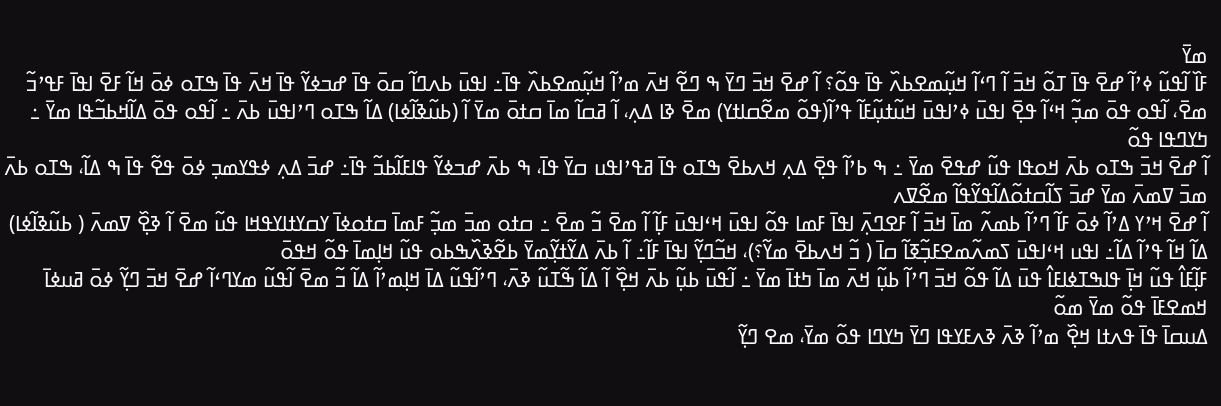ߘߌ߫
ߓߊ߰ ߊ߬ߟߎ߬ ߦߴߊ߬ ߝߐ߫ ߟߊ߫ ߠߋ߬ ߞߏ߫ ߊ߬ ߣߵߊ߬ ߞߎ߲߬ߘߐߕߍ߰ ߟߊ߫ ߟߋ߬؟ ߊ߬ ߝߐ߫ ߞߏ߫ ߣߌ߫ ߒ ߣߐ߬ ߞߍ߫ ߘߴߊ߬ ߞߎ߲߬ߘߐߕߍ߰ ߟߊ߫߸ ߊߟߎ߫ ߕߍߣߊ߬ ߛߋ߫ ߟߊ߫ ߝߏߦߌ߬ ߟߊ߫ ߞߍ߫ ߟߊ߫ ߒߠߋ ߦߋ߫ ߞߊ߬ ߓߐ߫ ߊߟߊ߫ ߓߟߴߏ߬ ߘߐ߫، ߊ߬ߟߋ ߟߋ߫ ߘߏ߲߬ ߞߵߊ߬ ߟߐ߲߫ ߊߟߎ߫ ߦߴߊߟߎ߫ ߞߎ߬ߙߎ߲߬ߓߊ߬ ߟߴߊ߬(ߟߋ߬ ߘߐ߬ߛߊߙߌ) ߘߐ߫ ߢߊ ߡߍ߲، ߊ߬ ߥߛߊ߬ ߘߊ߫ ߛߙߋ߫ ߘߌ߫ ߊ߬ (ߕߎ߬ߢߊ߬ߦߊ) ߡߊ߬ ߒߠߋ ߣߴߊߟߎ߫ ߕߍ߫ ߸ ߊ߬ߟߋ ߟߋ߫ ߡߊ߬ߞߕߏ߬ߟߊ ߘߌ߫ ߸ ߤߌߣߟߊ ߟߋ߬
ߊ߬ ߝߐ߫ ߞߏ߫ ߒߠߋ ߕߍ߫ ߞߋߟߊ ߟߎ߬ ߝߟߐ߫ ߘߌ߫ ߸ ߒ ߕߴߊ߬ ߟߐ߲߫ ߡߍ߲ ߞߍߕߐ߫ ߒߠߋ ߟߊ߫ ߥߟߴߊߟߎ ߛߌ߫ ߟߊ߫، ߒ ߕߍ߫ ߝߏߦߌ߬ ߟߊߓߊ߬ߕߏ߬ ߟߊ߫߸ ߝߏ߫ ߡߍ߲ ߦߟߌߘߏ߲ ߦߋ߫ ߟߐ߬ ߟߊ߫ ߒ ߡߊ߬، ߒߠߋ ߕߍ߫ ߘߏ߫ ߜߘߍ߫ ߘߌ߫ ߝߏ߫ ߖߊ߬ߛߙߋ߬ߡߊ߬ߟߌ߬ߟߊ߬ ߘߐ߬ߜߍ
ߊ߬ ߝߐ߫ ߞߴߌ ߡߴߊ߬ ߦߋ߫ ߓߊ߬ ߣߴߊ߬ ߕߘߍ߬ ߘߊ߫ ߞߏ߫ ߊ߬ ߓߐߣߍ߲߫ ߊߟߊ߫ ߓߘߊ ߟߋ߬ ߊߟߎ߫ ߞߵߊߟߎ߫ ߓߊ߲߬ ߊ߬ ߘߐ߫ ߏ߬ ߘߐ߫ ߸ ߛߙߋ ߘߏ߫ ߘߏ߲߬ ߓߘߊ߫ ߛߙߋߦߊ߫ ߌߛߌߙߊߌߟߞߊ ߟߎ߬ ߘߐ߫ ߊ߬ ߢߐ߲߰ ߜߘߍ߫ ( ߕߎ߬ߢߊ߬ߦߊ) ߡߊ߬ ߞߊ߬ ߟߴߊ߬ ߡߊ߬߸ ߊߟߎ ߞߵߊߟߎ߫ ߖߘߍ߬ߘߐߓߏ߲߬ߧߊ߬ ߛߊ߫ ( ߏ߬ ߞߍߕߐ߫ ߘߌ߬؟)، ߞߏ߬ߣߌ߲߬ ߊߟߊ߫ ߓߊ߬߸ ߊ߬ ߕߍ߫ ߡߌ߬ߙߌ߲߬ߘߌ߫ ߕߐ߬ߢߍ߰ߒߕߋ ߟߎ߬ ߞߊ߲ߘߊ߫ ߟߋ߬ ߞߟߋ߫
ߓߊ߲߬ߓߊ߮ ߟߎ߬ ߞߊ߲߫ ߟߊߒߠߦߊߓߊ߮ ߟߎ߫ ߡߊ߬ ߟߋ߬ ߞߏ߫ ߣߴߊ߬ ߕߎ߲߬ ߞߍ߫ ߘߊ߫ ߤߙߊ߫ ߘߌ߫ ߸ ߊ߬ߟߎ߫ ߕߎ߲߬ ߕߍ߫ ߞߐ߲߰ ߊ߬ ߡߊ߬ ߒ߬ߠߎ߬ ߢߍ߫، ߣߴߊ߬ߟߎ߬ ߡߊ߫ ߞߊ߲ߘߴߊ߬ ߡߊ߬ ߏ߬ ߘߐ߫ ߊ߬ߟߎ߬ ߘߌߣߵߊ߬ ߝߐ߫ ߞߏ߫ ߣߌ߲߬ ߦߋ߫ ߥߎߦߊ߫ ߞߘߐߓߊ߫ ߟߋ߬ ߘߌ߫ ߘߋ߬
ߡߎߛߊ߫ ߟߊ߫ ߟߍߙߊ ߞߐ߲߰ ߘߴߊ߬ ߢߍ߫ ߢߍߓߌߟߊ ߣߌ߫ ߤߌߣߊ ߟߋ߬ ߘߌ߫، ߘߐ ߣߌ߲߬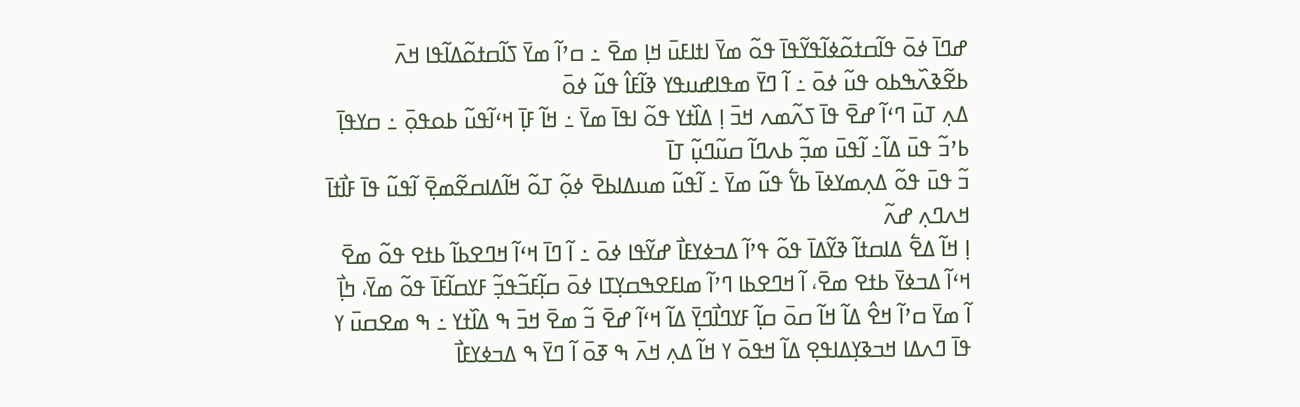ߝߣߊ߫ ߦߋ߫ ߟߊ߬ߛߙߋ߬ߦߊ߬ߟߌ߬ߟߊ߫ ߟߋ߬ ߘߌ߫ ߊߙߊߓߎ߫ ߞߊ߲ ߘߐ߫ ߸ ߛߴߊ߬ ߘߌ߫ ߖߊ߬ߛߙߋ߬ߡߊ߬ߟߊ ߞߍ߫ ߕߐ߬ߢߍ߰ߒߕߋ ߟߎ߬ ߦߋ߫ ߸ ߊ߬ ߣߌ߫ ߘߟߊߝߎߟߌ ߢߊ߬ߓߊ߮ ߟߎ߬ ߦߋ߫
ߡߍ߲ ߠߎ߫ ߣߵߊ߬ ߝߐ߫ ߟߊ߫ ߖߍ߬ߘߍ ߞߏ߫ ߊ߲ ߡߊ߰ߙߌ ߟߋ߬ ߊߟߊ߫ ߘߌ߫ ߸ ߞߊ߬ ߓߊ߲߫ ߞߵߊ߬ߟߎ߬ ߕߋߟߋ߲߫ ߸ ߛߌߟߊ߲߫ ߕߴߏ߬ ߟߎ߫ ߡߊ߬߸ ߊ߬ߟߎ߫ ߘߏ߲߬ ߕߍߣߊ߬ ߛߎ߬ߣߎ߲߬ ߠߊ߫
ߏ߬ ߟߎ߫ ߟߋ߬ ߡߍ߲ߘߌߦߊ߫ ߕߌ߱ ߟߎ߬ ߘߌ߫ ߸ ߊ߬ߟߎ߬ ߘߎߡߊߕߐ߫ ߦߋ߲߬ ߠߋ߬ ߞߊ߬ߡߊߛߐ߬ߘߐ߲߫ ߊ߬ߟߎ߬ ߟߊ߫ ߓߊ߯ߙߊ߫ ߞߍߣߍ߲ ߝߍ߬
ߊ߲ ߞߊ߬ ߡߐ߱ ߡߊߛߙߊ߬ ߢߌ߬ߡߊ߫ ߟߋ߬ ߟߴߊ߬ ߡߏߦߌߓߊ߯ ߝߌ߬ߟߊ ߦߋ߫ ߸ ߊ߬ ߣߊ߫ ߞߵߊ߬ ߞߣߐߕߊ߬ ߕߙߐ ߟߋ߬ ߘߐ߫ ߞߵߊ߬ ߡߏߦߌ߫ ߕߙߐ ߘߐ߫، ߊ߬ ߞߣߐߕߊ ߣߴߊ߬ ߘߊߓߐߒߛߌ߲ߠߊ ߦߋ߫ ߛߊ߲߬ߓߏ߬ߟߏ߲߬ ߓߌߛߊ߬ߓߊ߫ ߟߋ߬ ߘߌ߫، ߤߊ߲߯ ߊ߬ ߘߌ߫ ߛߴߊ߬ ߞߐ߮ ߡߊ߬ ߞߊ߬ ߛߋ߫ ߛߊ߲߬ ߓߌߣߊ߯ߣߌ߲߫ ߡߊ߬ ߞߵߊ߬ ߝߐ߫ ߏ߬ ߘߐ߫ ߞߏ߫ ߒ ߡߊ߰ߙߌ ߸ ߒ ߘߐߛߎ߫ ߌ ߟߊ߫ ߣߍߡߊ ߞߏߢߌ߲ߡߊߟߐ߲ ߡߊ߬ ߞߟߋ߫ ߌ ߞߊ߬ ߡߍ߲ ߞߍ߫ ߒ ߧߋ߫ ߊ߬ ߣߌ߫ ߒ ߡߏߦߌߓߊ߯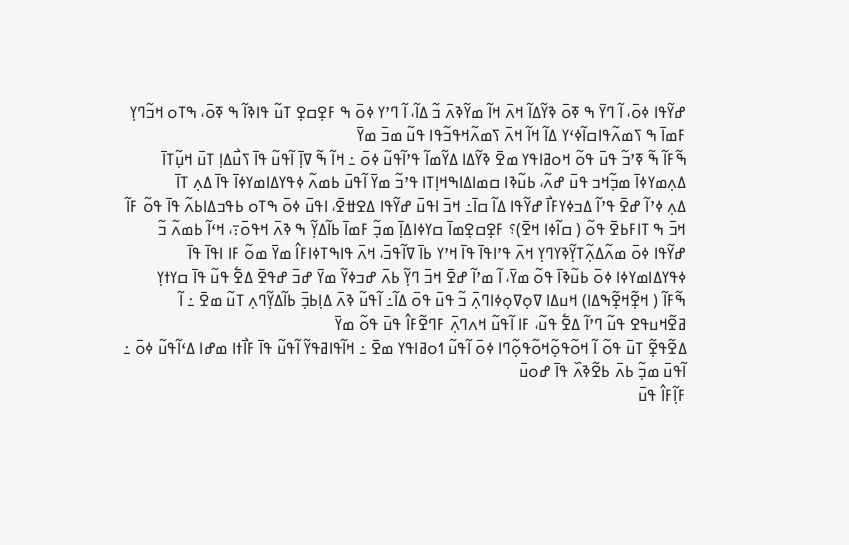ߝߌ߬ߟߊ ߦߋ߫، ߊ߬ ߣߌ߫ ߒ ߧߋ߫ ߢߌ߬ߡߊ߬ ߞߍ߫ ߞߊ߬ ߘߌ߬ߢߍ߫ ߏ߬ ߡߊ߬، ߊ߬ ߣߴߌ ߦߋ߫ ߒ ߓߐ߲ߛߐ߲ ߠߎ߬ ߟߊߢߊ߬ ߒ ߧߋ߫، ߒߠߋ ߞߏ߬ߣߌ߲ ߓߘߊ߫ ߒ ߖߘߍ߬ߟߊߛߊ߬ߦߵߌ ߡߊ߬ ߞߊ߬ ߞߍ߫ ߖߘߍ߬ߞߟߏ߬ߟߊ ߟߎ߬ ߘߏ߫ ߘߌ߫
ߒ߬ߓߊ߬ ߒ߬ ߧߴߏ߬ ߟߎ߫ ߟߋ߬ ߞߋߥߊߟߌ ߘߐ߫ ߢߌ߬ߡߊ ߡߌ߬ߘߊ߬ ߟߴߊ߬ߟߎ߬ ߦߋ߫ ߸ ߞߊ߬ ߒ߬ ߜߊ߲߫ ߊ߬ߟߎ߬ ߟߊ߫ ߖߎ߯ߡߊ߲ ߠߎ߫ ߞߎ߲߬ߠߊ߫ ߡߍ߲ߘߌߦߊ߫ ߘߏ߲߬ߞߏ ߟߎ߫ ߝߍ߬، ߕߎ߬ߢߊ ߛߘߊߡߊߒߞߊ߲ߠߊ ߟߴߏ߬ ߘߌ߫ ߊ߬ߟߎ߫ ߕߘߍ߬ ߦߟߌߡߊߘߌߦߊ߫ ߟߊ߫ ߡߍ߲ ߠߊ߫
ߡߍ߲ ߦߴߊ߬ ߝߐ߫ ߟߴߊ߬ ߡߏߦߌߓߊ߯ ߝߌ߬ߟߊ ߡߊ߬ ߛߊ߫߸ ߞߏ߫ ߊߟߎ߫ ߝߌ߬ߟߊ ߡߐߚߐ߫، ߊߟߎ߫ ߦߋ߫ ߒߠߋ ߕߟߏߡߊߕߍ߬ ߟߊ߫ ߟߋ߬ ߓߊ߬ ߞߏ߫ ߒ ߠߊߓߕߐ߫ ߟߋ߬ ( ߛߊ߬ߦߊ ߞߐ߫)؟ ߓߐ߲ߛߐ߲ߘߊ߫ ߛߌߦߊߡߊ߲߫ ߘߏ߲߬ ߓߘߊ߫ ߕߊ߬ߡߌ߲߬ ߒ ߢߍ߫ ߞߟߋ߫߹، ߞߵߊ߬ ߕߘߍ߬ ߏ߬ ߝߌ߬ߟߊ ߦߋ߫ ߘߍ߬ߡߍ߲߬ߠߌ߲߬ߢߌߣߌ߲ ߞߍ߫ ߟߴߊߟߊ߫ ߟߊ߫ ߞߴߌ ߕߊ߫ ߜߊ߬ߟߏ߫، ߞߍ߫ ߟߊߒߠߦߊߓߊ߮ ߘߌ߫ ߘߋ߬ ߓߊ ߊߟߊ߫ ߟߊ߫ ߦߟߌߡߊߘߌߦߊ ߦߋ߫ ߕߎ߬ߢߊ߫ ߟߋ߬ ߘߌ߫، ߊ߬ ߘߴߊ߬ ߝߐ߫ ߞߏ߫ ߣߌ߲߬ ߕߍ߫ ߝߏߦߌ߬ ߘߌ߫ ߝߏ߫ ߝߟߐ߫ ߡߐ߱ ߟߎ߬ ߟߊ߫ ߛߌߙߌ߲
ߒ߬ߓߊ߬ ( ߞߐ߲߬ߞߐ߲߬ߒߡߊ) ߞߎߡߊ ߜߋ߲ߜߋ߲ߦߊߣߍ߲߫ ߏ߬ ߟߎ߫ ߟߋ߫ ߡߊ߬߸ ߊ߬ߟߎ߬ ߢߍ߫ ߡߊ߲ߕߏ߲߫ ߕߊ߬ߡߌ߲߬ߣߍ߲ ߠߎ߬ ߘߐ߫ ߸ ߊ߬ ߥߐ߬ߞߎߟߐ ߟߎ߬ ߣߴߊ߬ ߡߐ߱ ߟߎ߬، ߓߊ ߊ߬ߟߎ߬ ߞߍߣߍ߲߫ ߓߣߐ߬ߓߊ߮ ߟߎ߫ ߟߋ߬ ߘߌ߫
ߡߐ߬ߟߐ߲߬ ߠߎ߫ ߟߋ߬ ߊ߬ ߞߋ߬ߟߋ߲߬ߞߋ߬ߟߋ߲߬ߣߊ ߦߋ߫ ߊ߬ߟߎ߬ ߗߋߥߊߟߌ ߘߐ߫ ߸ ߞߊ߬ߟߊߥߟߌ߬ ߊ߬ߟߎ߬ ߟߊ߫ ߓߊ߯ߙߊ ߘߝߊ ߡߵߊ߬ߟߎ߬ ߦߋ߫ ߸ ߊ߬ߟߎ߫ ߘߏ߲߬ ߕߍ߫ ߕߐ߬ߢߍ߰ ߟߊ߫ ߝߋߎ߫
ߓߊ߲߬ߓߊ߮ ߟߎ߫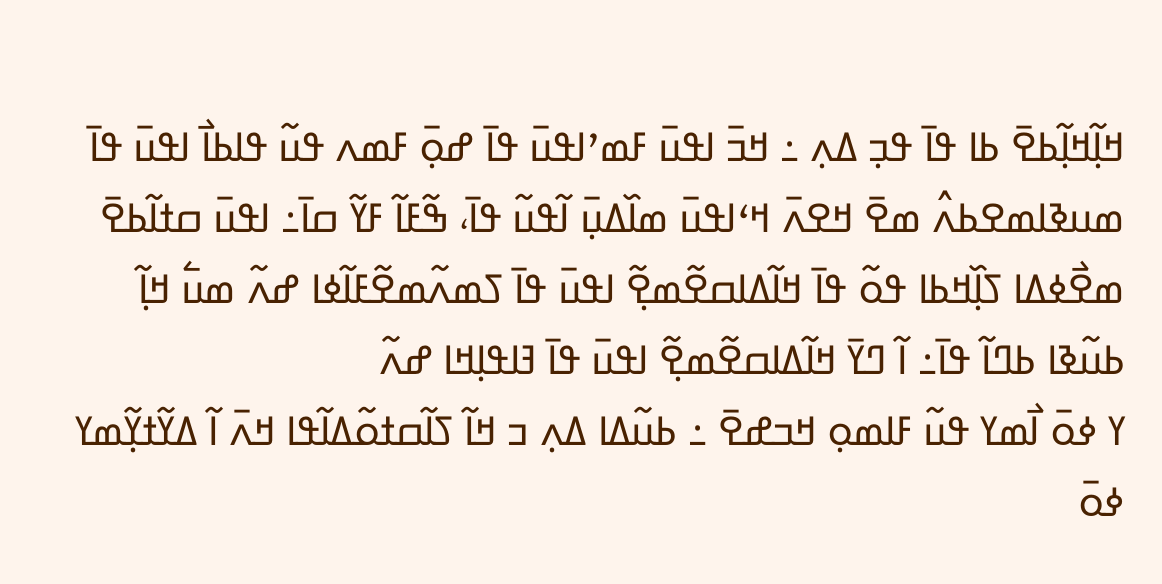ߞߊ߲߬ߞߊ߲߬ߕߐ߫ ߕߊ ߟߊ߫ ߟߏ߲ ߡߍ߲ ߸ ߞߏ߫ ߊߟߎ߫ ߓߘߴߊߟߎ߫ ߟߊ߫ ߝߋ߲߫ ߓߘߍ ߟߎ߬ ߟߊߕߊ߯ ߊߟߎ߫ ߟߊ߫ ߘߎߢߊߘߐߕߍ߮ ߘߐ߫ ߞߐߍ߫ ߞߵߊߟߎ߫ ߘߊ߰ߡߎ߲߫ ߊ߬ߟߎ߬ ߟߊ߫، ߒ߬ߓߊ߬ ߓߌ߬ ߛߊ߫߸ ߊߟߎ߫ ߛߙߊ߬ߕߐ߫ ߘߐ߯ߦߡߊ ߖߊ߲߰ߞߕߊ ߟߋ߬ ߟߊ߫ ߞߊ߬ߡߊߛߐ߬ߘߐ߲߬ ߊߟߎ߫ ߟߊ߫ ߖߘߍ߬ߘߐ߬ߓߊ߬ߦߊ ߝߍ߬ ߘߎ߱ ߞߊ߲߬ ߕߎ߬ߢߊ ߕߣߊ߬ ߟߊ߫߸ ߊ߬ ߣߌ߫ ߞߊ߬ߡߊߛߐ߬ߘߐ߲߬ ߊߟߎ߫ ߟߊ߫ ߔߊߟߊ߲ߞߊ ߝߍ߬
ߌ ߦߋ߫ ߊ߯ߘߌ ߟߎ߬ ߓߊߘߋ߲ ߞߏߝߐ߫ ߸ ߕߎ߬ߡߊ ߡߍ߲ ߏ ߞߊ߬ ߖߊ߬ߛߙߋ߬ߡߊ߬ߟߊ ߞߍ߫ ߊ߬ ߡߌ߬ߙߌ߲߬ߘߌ ߦߋ߫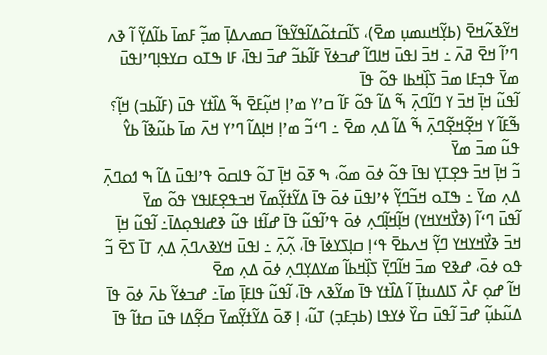ߞߌ߬ߢߍ߬ߞߐ߫ (ߕߌ߲߬ߞߎߘߎ߲ ߘߐ߫)، ߖߊ߬ߛߙߋ߬ߡߊ߬ߟߌ߬ߟߊ߬ ߛߘߍߡߊ߲߫ ߘߏ߲߬ ߓߘߊ߫ ߕߊ߬ߡߌ߲߬ ߊ߬ ߢߍ ߣߴߊ߬ ߞߐ߫ ߥߍ߫ ߸ ߞߏ߫ ߊߟߎ߫ ߞߊߣߊ߬ ߝߏߦߌ߫ ߓߊ߬ߕߏ߬ ߝߏ߫ ߊߟߊ߫، ߓߊ ߒߠߋ ߛߌߟߊ߲ߣߴߊߟߎ߫ ߘߌ߫ ߟߏ߲ߓߊ ߘߏ߫ ߖߊ߲߰ߞߕߊ ߟߋ߬ ߟߊ߫
ߊ߬ߟߎ߬ ߞߊ߲߫ ߞߏ߫ ߌ ߣߊ߬ߣߍ߲߫ ߒ߬ ߡߊ߬ ߟߋ߬ ߓߊ߬ ߛߴߌ ߘߴߊ߲ ߞߎ߲߬ߓߐ߫ ߒ߬ ߡߊ߰ߙߌ ߟߎ߫ (ߓߊ߬ߕߏ) ߞߊ߲߬؟ ߒ߬ߓߊ߬ ߌ ߞߐ߲߬ߞߐ߲߬ߣߍ߲߫ ߒ߬ ߡߊ߬ ߡߍ߲ ߘߐ߫ ߸ ߣߵߏ߬ ߘߴߊ߲ ߞߊ߲ߡߊ߬ ߣߴߌ ߞߍ߫ ߘߊ߫ ߕߎ߬ߢߊ߬ ߕߌ߮ ߟߎ߬ ߘߏ߫ ߘߌ߫
ߏ߬ ߞߊ߲߫ ߞߏ߫ ߟߐ߲ߠߌ߲ ߊߟߊ߫ ߟߋ߬ ߦߋ߫ ߘߋ߬، ߒ ߧߋ߫ ߞߊ߲߫ ߠߋ߬ ߟߊߛߋ߫ ߟߴߊߟߎ߫ ߡߊ߬ ߒ ߗߋߣߍ߲߫ ߡߍ߲ ߘߌ߫ ߸ ߒߠߋ ߞߏ߬ߣߌ߲߬ ߦߴߊߟߎ߫ ߦߋ߫ ߟߊ߫ ߡߌ߬ߙߌ߲߬ߘߌ߫ ߞߏߟߐ߲ߓߊߟߌ ߟߋ߬ ߘߌ߫
ߊ߬ߟߎ߫ ߣߵߊ߬ (ߢߌ߯ߞߌߞߌ) ߞߊ߲߬ߞߊ߲߬ߣߍ߲ ߦߋ߫ ߟߴߊ߬ߟߎ߬ ߟߊ߫ ߝߊ߬ߙߊ ߟߎ߬ ߢߝߊߟߋ߲ߡߊ߫߸ ߊ߬ߟߎ߬ ߞߊ߲߫ ߞߏ߫ ߢߌ߯ߞߌߞߌ ߣߌ߲߬ ߞߍߕߐ߫ ߟߵߊ߲ ߛߊ߲ߖߌߦߊ߫ ߟߊ߫، ߍ߲߬ߍ߲߫ ߸ ߊߟߎ߫ ߞߌߢߍߣߍ߲߫ ߡߍ߲ ߠߊ߫ ߖߐ߫ ߏ߬ ߟߋ ߦߋ߫، ߝߢߐ ߘߏ߫ ߞߊ߬ߣߌ߲߫ ߖߊ߲߰ߞߕߊ߬ ߘߌߡߌ߲ߣߍ߲ ߦߋ߫ ߡߍ߲ ߘߐ߫
ߞߊ߬ ߝߋ߲ ߓߍ߯ ߖߊߡߎߙߊ߲߫ ߊ߬ ߡߊ߰ߙߌ ߟߊ߫ ߘߌ߬ߢߍ ߟߊ߫، ߊ߬ߟߎ߬ ߟߊߓߊ߲߫ ߘߊ߫߸ ߝߏߦߌ߬ ߕߍ߫ ߦߋ߫ ߟߊ߫ ߡߎ߬ߕߎ߲߬ ߝߏ߫ ߊ߬ߟߎ߫ ߛߌ߰ ߦߌߟߊ (ߕߏ߲ߓߏ߲) ߠߎ߬، ߊ߲ ߧߋ߫ ߡߌ߬ߙߌ߲߬ߘߌ߫ ߛߐ߲߬ߡߊ ߟߎ߫ ߛߙߊ߬ ߟߊ߫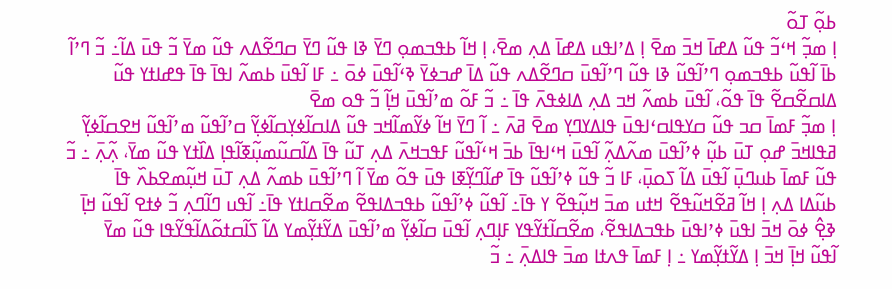ߕߋ߲߬ ߠߋ߬
ߊ߲ ߘߏ߲߬ ߞߵߏ߬ ߟߎ߬ ߡߝߊ߫ ߞߏ߫ ߘߐ߫ ߊ߲ ߡߴߊߟߎ ߡߝߊ߫ ߡߍ߲ ߘߐ߫، ߊ߲ ߞߊ߬ ߕߟߏߘߋ߲ ߣߌ߫ ߢߊ ߟߎ߬ ߣߌ߫ ߛߣߐ߬ߡߍ ߟߎ߬ ߘߌ߫ ߏ߬ ߟߎ߫ ߡߊ߬߸ ߏ߬ ߣߴߊ߬ ߕߊ߫ ߊ߬ߟߎ߬ ߕߟߏߘߋ߲ ߣߴߊ߬ߟߎ߬ ߢߊ ߟߎ߬ ߣߴߊ߬ߟߎ߫ ߛߣߐ߬ߡߍ ߟߎ߬ ߡߊ߫ ߝߏߦߌ߫ ߢߵߊ߬ߟߎ߫ ߦߋ߫ ߸ ߓߊ ߊ߬ߟߎ߫ ߕߘߍ߬ ߊߟߊ߫ ߟߊ߫ ߟߝߊߙߌ ߟߎ߬ ߡߊߛߐ߬ߛߐ߬ ߟߊ߫ ߟߋ߬، ߊ߬ߟߎ߫ ߕߘߍ߬ ߞߏ ߡߍ߲ ߡߊߦߟߍ߫ ߟߊ߫ ߸ ߏ߬ ߓߋ߬ ߘߴߊ߬ߟߎ߫ ߞߊ߲߬ ߏ߬ ߟߋ ߘߐ߫
ߊ߲ ߘߏ߲߬ ߓߘߊ߫ ߛߏ ߟߎ߬ ߛߌߟߊߛߵߊߟߎ߫ ߟߊߡߌߣߌ߲ ߘߐ߫ ߥߍ߫ ߸ ߊ߬ ߣߌ߫ ߞߊ߬ ߦߌ߬ߘߊ߬ߞߏ ߟߎ߬ ߡߊߛߊ߬ߦߌ߲ߛߊ߬ߦߌ߲߬ ߛߴߊ߬ߟߎ߬ ߘߴߊ߬ߟߎ߬ ߞߐߛߊ߬ߦߌ߲߬
ߥߟߊߞߏ߫ ߝߋ߲ ߠߎ߫ ߕߎ߲߬ ߦߴߊ߬ߟߎ߫ ߘߍ߬ߡߍ߲߬ ߊ߬ߟߎ߫ ߞߵߊߟߊ߫ ߕߏ߫ ߞߵߊ߬ߟߎ߬ ߓߟߏߞߍ߫ ߡߍ߲ ߠߎ߬ ߟߊ߫ ߡߊ߬ߛߎ߬ߘߎ߲߬ߧߊ߬ߟߊ߲ ߡߊ߰ߙߌ ߟߎ߬ ߘߌ߫، ߍ߲߬ߍ߲߫ ߸ ߏ߬ ߟߎ߬ ߓߘߊ߫ ߕߎߣߎ߲߫ ߊ߬ߟߎ߫ ߡߊ߬ ߖߋߎ߲߫، ߓߊ ߏ߬ ߟߎ߬ ߦߴߊ߬ߟߎ߬ ߟߊ߫ ߝߊ߬ߣߌ߲߬ߧߊ ߟߎ߫ ߟߋ߬ ߘߌ߫ ߊ߬ ߣߴߊ߬ߟߎ߫ ߕߘߍ߬ ߡߍ߲ ߠߎ߫ ߞߎ߲߬ߘߐߕߍ߰ ߟߊ߫
ߕߎ߬ߡߊ ߡߍ߲ ߊ߲ ߞߊ߬ ߥߐ߬ߞߎ߬ߟߐ߬ ߞߙߎ ߘߏ߫ ߞߎ߲߬ߟߐ߬ ߌ ߟߊ߫߸ ߊ߬ߟߎ߬ ߦߴߊ߬ߟߎ߬ ߕߟߏߡߊߟߐ߬ ߘߐ߬ߛߊߙߌ ߟߊ߫߸ ߊ߬ߟߎ ߣߊ߬ߣߍ߲ ߏ߬ ߦߙߐ ߊ߬ߟߎ߬ ߞߊ߲߫ ߢߐ߲߮ ߦߋ߫ ߞߏ߫ ߊߟߎ߫ ߦߴߊߟߎ߫ ߕߟߏߡߊߟߐ߬، ߘߐ߬ߛߊ߬ߙߌ߬ߟߌ ߓߊ߲ߣߍ߲ ߊ߬ߟߎ߫ ߛߊ߬ߦߌ߲߬ ߘߴߊ߬ߟߎ߫ ߡߌ߬ߙߌ߲߬ߘߌ ߡߊ߬ ߖߊ߬ߛߙߋ߬ߡߊ߬ߟߌ߬ߟߊ ߟߎ߬ ߘߌ߫
ߊ߬ߟߎ߬ ߞߊ߲߫ ߞߏ߫ ߊ߲ ߡߌ߬ߙߌ߲߬ߘߌ ߸ ߊ߲ ߓߘߊ߫ ߟߍߙߊ ߘߏ߫ ߟߊߡߍ߲߫ ߸ ߏ߬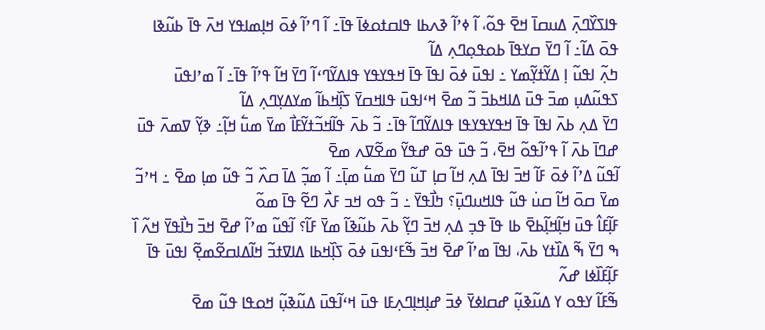ߟߊߖߌ߰ߣߍ߲߫ ߡߎߛߊ߫ ߞߐ߫ ߟߋ߬، ߊ߬ ߦߴߊ߬ ߢߍߕߊ ߟߊߛߙߋߦߊ߫ ߟߊ߫߸ ߊ߬ ߣߴߊ߬ ߦߋ߫ ߞߊ߲ߘߊߟߌ ߞߍ߫ ߟߊ߫ ߕߎ߬ߢߊ ߟߋ߫ ߡߊ߬߸ ߊ߬ ߣߌ߫ ߛߌߟߊ߫ ߕߋߟߋ߲ߣߍ߲ ߡߊ߬
ߤߍ߲߬ ߊߟߎ߬ ߊ߲ ߡߌ߬ߙߌ߲߬ߘߌ ߸ ߊߟߎ߫ ߦߋ߫ ߊߟߊ߫ ߟߊ߫ ߞߟߌߟߌ ߟߊߡߌ߬ߣߵߊ߬ ߣߌ߫ ߞߊ߬ ߟߴߊ߬ ߟߊ߫߸ ߊ߬ ߘߴߊߟߎ߫ ߖߟߎ߬ߡߎ߲ ߘߏ߫ ߟߎ߫ ߡߊߞߕߏ߫ ߏ߬ ߘߐ߫ ߞߵߊߟߎ߫ ߟߊߞߛߌ߫ ߖߊ߲߰ߞߕߊ߬ ߘߌߡߌ߲ߣߍ߲ ߡߊ߬
ߣߌ߫ ߡߍ߲ ߕߍ߫ ߊߟߊ߫ ߟߊ߫ ߞߟߌߟߌߟߊ ߟߊߡߌ߬ߣߊ߬ ߟߊ߫߸ ߏ߬ ߕߍ߫ ߟߊ߬ߞߏ߬ߙߌ߬ߓߊ߯ ߘߌ߫ ߘߎ߱ ߞߊ߲߬߸ ߢߌ߲߬ ߜߘߍ߫ ߟߎ߫ ߝߣߊ߫ ߕߍ߫ ߊ߬ ߟߴߊ߬ߟߋ߬ ߞߐ߫، ߏ߬ ߟߎ߫ ߟߋ߫ ߝߟߌ߬ ߘߐ߬ߜߍ ߘߐ߫
ߊ߬ߟߎ߬ ߡߴߊ߬ ߦߋ߫ ߓߊ߬ ߞߏ߫ ߊߟߊ߫ ߡߍ߲ ߞߊ߬ ߛߊ߲ ߠߎ߬ ߣߌ߫ ߘߎ߱ ߘߊ߲߫߸ ߊ߬ ߘߏ߲߬ ߡߊ߫ ߛߍ߰ ߏ߬ ߟߎ߬ ߘߊ߲ ߘߐ߫ ߸ ߞߴߏ߬ ߘߌ߫ ߛߋ߫ ߞߊ߬ ߛߎ߭ ߟߎ߬ ߟߊߞߎߣߎ߲߫؟ ߤߊ߯ߟߌ߫ ߸ ߏ߬ ߟߋ ߞߏ ߓߍ߯ ߣߐ߬ ߟߊ߫ ߘߋ߬
ߓߊ߲߬ߓߊ߮ ߟߎ߫ ߞߊ߲߬ߞߊ߲߬ߕߐ߫ ߕߊ ߟߊ߫ ߟߏ߲ ߡߍ߲ ߞߏ߫ ߣߌ߲߬ ߕߍ߫ ߕߎ߬ߢߊ߬ ߘߌ߫ ߓߊ߬؟ ߊ߬ߟߎ߬ ߘߴߊ߬ ߝߐ߫ ߞߏ߫ ߤߊ߯ߟߌ߫ ߞߍ߬ ߊ߰ ߒ ߣߌ߫ ߒ߬ ߡߊ߰ߙߌ ߕߍ߫، ߊߟߊ߫ ߘߴߊ߬ ߝߐ߫ ߞߏ߫ ߒ߬ߓߵߊߟߎ߫ ߦߋ߫ ߖߊ߲߰ߞߕߊ ߡߊߜߙߏ߬ ߞߊ߬ߡߊߛߐ߬ߘߐ߲߬ ߊߟߎ߫ ߟߊ߫ ߓߊ߲߬ߓߊ߰ߦߊ ߝߍ߬
ߒ߬ߓߊ߬ ߌߟߋ ߌ ߡߎ߬ߢߎ߲߬ ߝߛߊߦߌ߫ ߦߏ߫ ߝߊ߲ߞߊ߲ߣߍ߲ߓߊ ߟߎ߫ ߞߵߊ߬ߟߎ߫ ߡߎ߬ߢߎ߲߬ ߞߋߟߊ ߟߎ߬ ߘߐ߫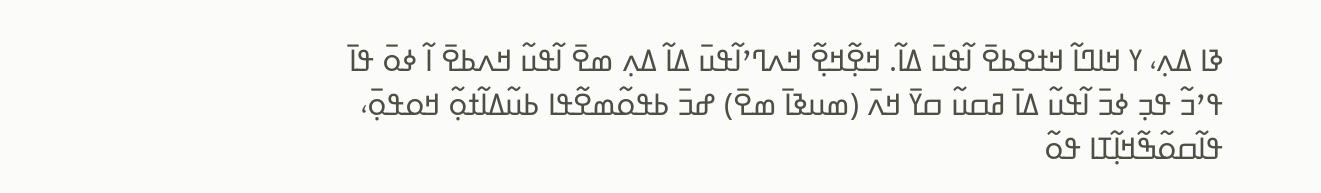ߢߊ ߡߍ߲، ߌ ߞߊߣߊ߬ ߞߙߐߕߐ߫ ߊ߬ߟߎ߫ ߡߊ߬. ߞߐ߲߬ߞߐ߲߬ ߞߍߣߴߊ߬ߟߎ߫ ߡߊ߬ ߡߍ߲ ߘߐ߫ ߊ߬ߟߎ߬ ߞߍߕߐ߫ ߊ߬ ߦߋ߫ ߟߊ߫ ߟߴߏ߬ ߟߏ߲ ߦߏ߫ ߊ߬ߟߎ߬ ߡߊ߫ ߥߛߎ߬ ߛߌ߫ ߞߍ߫ (ߘߎߢߊ߫ ߘߐ߫) ߝߏ߫ ߕߟߋ߬ߘߐ߬ߟߊ ߕߎ߬ߡߊ߬ߙߋ߲߬ ߞߋߟߋ߲߫، ߟߊ߬ߛߋ߬ߒ߬ߞߊ߲߬ߠߊ ߟߋ߬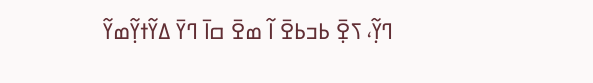ߣߌ߲߬، ߖߐ߲߫ ߕߏߕߐ߫ ߊ߬ ߘߐ߫ ߛߊ߫ ߣߌ߫ ߡߌ߬ߙߌ߲߬ߘߌ߬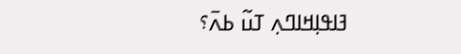ߔߊߟߊ߲ߞߊߣߍ߲ ߠߎ߬ ߕߍ߫؟